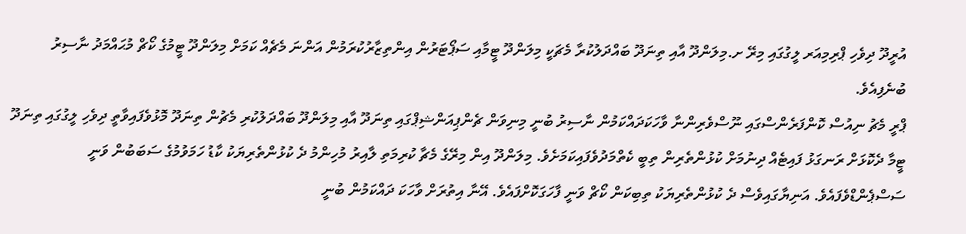އުރީދޫ ދިވެހި ޕްރިމިއަރ ލީގުގައި މިރޭ ށ.މިލަންދޫ އާއި ތިނަދޫ ބައްދަލުކުރާ މެޗަކީ މިލަންދޫ ޓީމާއި ސަޕޯޓަރުން އިންތިޒާރުކުރަމުން އަންނަ މެޗެއް ކަމަށް މިލަންދޫ ޓީމުގެ ކޯޗް މުޙައްމަދު ނާސިރު ބުނެފިއެވެ.
ޕްރީ މެޗު ނިއުސް ކޮންފަރެންސްގައި ނޫސްވެރިންނާ ވާހަކަދައްކަމުން ނާސިރު ބުނީ މިނިވަން ޗެންޕިއަންޝިޕްގައި ތިނަދޫ އާއި މިލަންދޫ ބައްދަލުކުރި މެޗުން ތިނަދޫ މޮޅުވެފައިވާތީ ދިވެހި ލީގުގައި ތިނަދޫ ޓީމާ ދެކޮޅަށް ރަނގަޅު ފައިޓެއް ދިނުމަށް ކުޅުންތެރިން ތިބީ ކެތްމަދުވެފައިކަމަށެވެ. މިލަންދޫ އިން މިރޭގެ މެޗާ ކުރިމަތި ލާއިރު މުހިންމު ދެ ކުޅުންތެރިޔަކު ކާޑު ހަމަވުމުގެ ސަބަބުން ވަނީ ސަސްޕެންޑްވެފައެވެ. އަނިޔާގައިވެސް ދެ ކުޅުންތެރިޔަކު ތިބިކަން ކޯޗް ވަނީ ފާހަގަކޮށްފައެވެ. އޭނާ އިތުރަށް ވާހަކަ ދައްކަމުން ބުނީ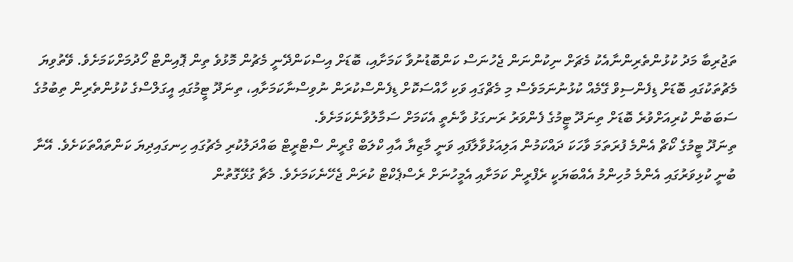ތަޖުރިބާ މަދު ކުޅުންތެރިންނާއެކު މެޗަށް ނިކުންނަން ޖެހުނަސް ކަންބޮޑުނުވާ ކަމަށާއި، ބޮޑަށް އިސްކަންދޭނީ މެޗުން މޮޅުވެ ތިން ޕޮއިންޓް ހޯދުމަށްކަމަށެވެ. ވޭތުވިޔަ މެޗުތަކުގައި ބޮޑަށް ޑިފެންސިވް ގޭމެއް ކުޅުނުނަމަވެސް މި މެޗްގައި ވަކި ހާއްސަކޮށް ޑިފެންސްކުރަން ނުވިސްނާކަމަށާއި، ތިނަދޫ ޓީމުގައި އީގަލްސްގެ ކުޅުންތެރިން ތިބުމުގެ ސަބަބުން ކުރިއަށްވުރެ ބޮޑަށް ތިނަދޫ ޓީމުގެ ފެންވަރު ރަނގަޅު ވާނެތީ އެކަމަށް ސަމާލުވާނެކަމަށެވެ.
ތިނަދޫ ޓީމުގެ ކޯޗް އެންމެ ފުރަތަމަ ވާހަކަ ދައްކަމުން އަލިއަޅުވާލާފައި ވަނީ މާޒިޔާ އާއި ކްލަބް ގްރީން ސްޓްރީޓް ބައްދަލުކުރި މެޗުގައި ހިނގައިދިޔަ ކަންތައްތަކަށެވެ. އޭނާ ބުނީ ކުޅިވަރުގައި އެންމެ މުހިންމު އެއްބަޔަކީ ރެފްރީން ކަމަށާއި އެމީހުނަށް ރެސްޕެކްޓް ކުރަން ޖެހޭނެކަމަށެވެ. މެޗާ ގުޅޭގޮތުން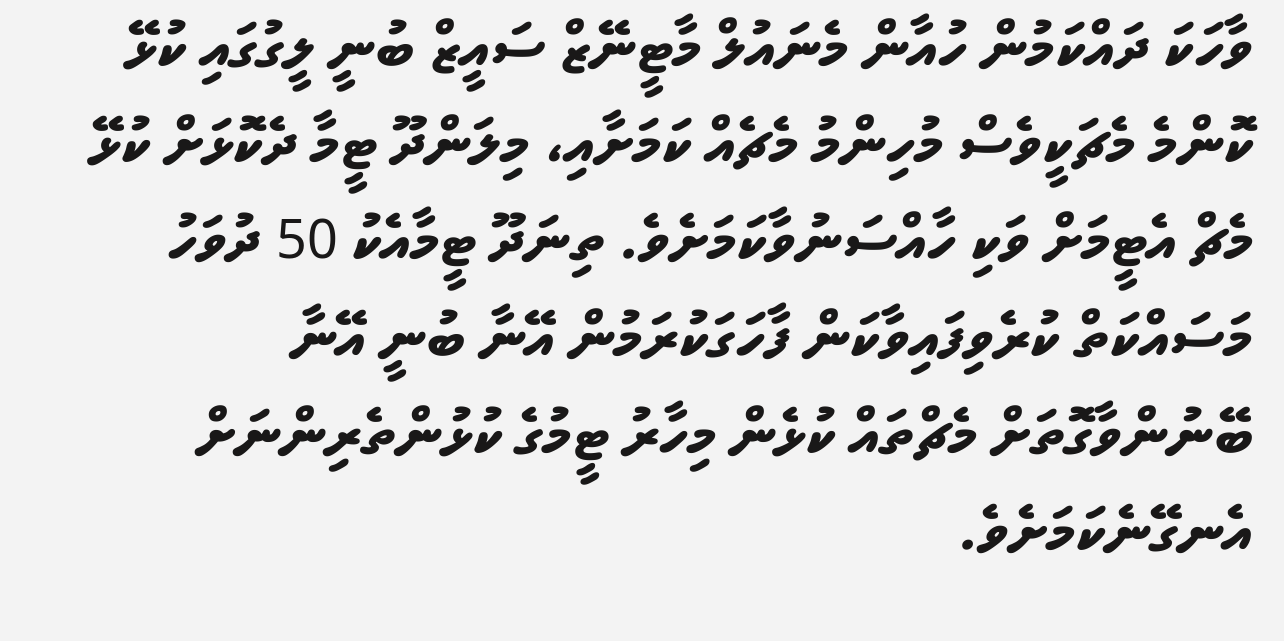ވާހަކަ ދައްކަމުން ހުއާން މެނައުލް މާޓީނޭޒް ސައީޒް ބުނީ ލީގުގައި ކުޅޭ ކޮންމެ މެޗަކީވެސް މުހިންމު މެޗެއް ކަމަށާއި، މިލަންދޫ ޓީމާ ދެކޮޅަށް ކުޅޭ މެޗް އެޓީމަށް ވަކި ހާއްސަނުވާކަމަށެވެ. ތިނަދޫ ޓީމާއެކު 50 ދުވަހު މަސައްކަތް ކުރެވިފައިވާކަން ފާހަގަކުރަމުން އޭނާ ބުނީ އޭނާ ބޭނުންވާގޮތަށް މެޗްތައް ކުޅެން މިހާރު ޓީމުގެ ކުޅުންތެރިންނަށް އެނގޭނެކަމަށެވެ.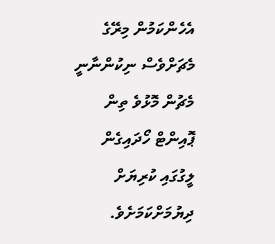އެހެންކަމުން މިރޭގެ މެޗަށްވެސް ނިކުންނާނީ މެޗުން މޮޅުވެ ތިން ޕޮއިންޓް ހޯދައިގެން ލީގުގައި ކުރިޔަށް ދިޔުމަށްކަމަށެވެ.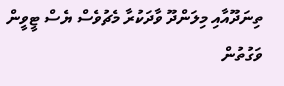ތިނަދޫއާއި މިލަންދޫ ވާދަކުރާ މެޗުވެސް ޔެސް ޓީވީން ވަގުތުން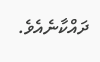ދައްކާނެއެވެ.